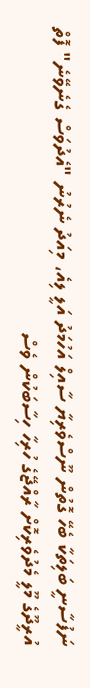ނަފުސާނީ ބަލިތަކާ ބެހޭ ގޮތުން ނޫސްވެރިޔާ ސާއިލް އަހުމަދު އަލީ ލިއެ، މިއަދު ނެރުނު "އެދުވަސް ގެނެވޭނެ" ފޮތް އުރީދޫގެ މޫލީ މެދުވެރިކޮށް ރާއްޖޭގެ ހުރިހާ ހިސާބަކުން ވެސް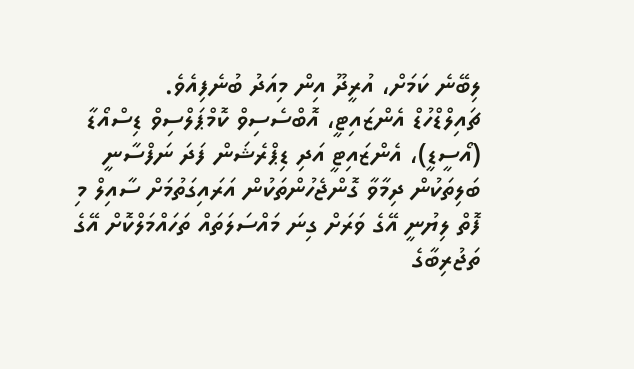ލިބޭނެ ކަމަށް، އުރީދޫ އިން މިއަދު ބުނެފިއެވެ.
ޗައިލްޑްހުޑް އެންޒައިޓީ، އޮބްސެސިވް ކޮމްޕަލްސިވް ޑިސްއޯޑާ (އޯސީޑީ)، އެންޒައިޓީ އަދި ޑިޕްރެޝަން ފަދަ ނަފްސާނީ ބަލިތަކުން ދިމާވާ ގޮންޖެހުންތަކުން އަރައިގަތުމަށް ސާއިލް މި ފޮތް ލިޔުނީ އޭގެ ވަރަށް ގިނަ މައްސަލަތައް ތަހައްމަލްކޮށް އޭގެ ތަޖުރިބާގެ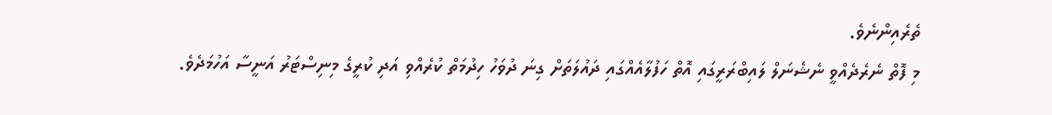ތެރެއިންނެވެ.
މި ފޮތް ނެރެދެއްވީ ނެޝެނަލް ލައިބްރަރީގައި އޮތް ހަފުލާއެއްގައި ދައުލަތަށް ގިނަ ދުވަހު ހިދުމަތް ކުރެއްވި އަދި ކުރީގެ މިނިސްޓަރު އަނީސާ އަހުމަދެވެ.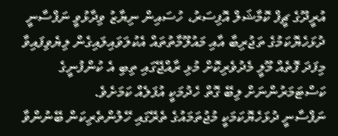އުރީދޫގެ ޗީފް ކޮމާޝަލް އޮފިސަރު، ހުސައިން ނިޔާޒު ވިދާޅުވީ ނަފްސާނީ ދުޅަހެޔޮކަމުގެ ތަޖުރިބާ އާއި މައުލޫމާތުތައް އެކުލަވައިލައިގެން ލިޔެވިފައިވާ މިފަދަ ފޮތެއް މޫލީ މެދުވެރިކޮށް މުޅި ރާއްޖޭގައި ތިބި އެ ކުންފުނީގެ ކަސްޓަމަރުންނަށް ލިބޭ ގޮތް ހެދުމަކީ އުފަލެއް ކަމަށެވެ.
ނަފްސާނީ ދުޅަހެޔޮކަމަކީ މުޖުތަމައުގެ ތެރޭގައި ހޭލުންތެރިކަން ބޭނުންވާ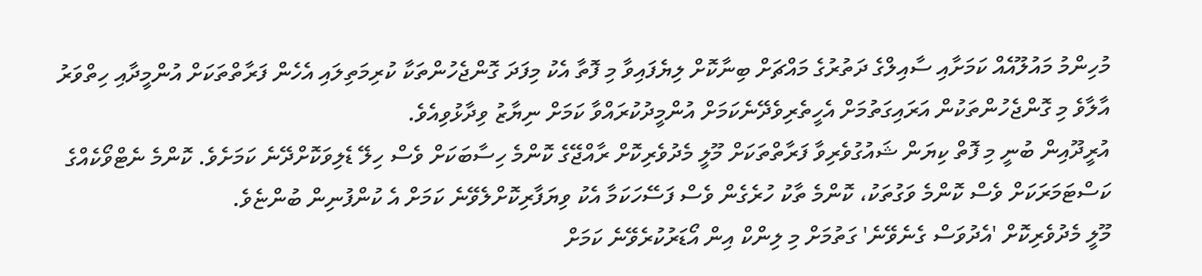މުހިންމު މައުލޫއެއް ކަމަށާއި ސާއިލްގެ ދަތުރުގެ މައްޗަށް ބިނާކޮށް ލިޔެފައިވާ މި ފޮތާ އެކު މިފަދަ ގޮންޖެހުންތަކާ ކުރިމަތިލައި އެހެން ފަރާތްތަކަށް އުންމީދާއި ހިތްވަރު އާލާވެ މި ގޮންޖެހުންތަކުން އަރައިގަތުމަށް އެހީތެރިވެދޭނެކަމަށް އުންމީދުކުރައްވާ ކަމަށް ނިޔާޒު ވިދާޅުވިއެވެ.
އުރީދޫއިން ބުނީ މި ފޮތް ކިޔަން ޝައުގުވެރިވާ ފަރާތްތަކަށް މޫލީ މެދުވެރިކޮށް ރާއްޖޭގެ ކޮންމެ ހިސާބަކަށް ވެސް ހިލޭ ޑެލިވަކޮށްދޭނެ ކަމަށެވެ. ކޮންމެ ނެޓްވޯކެއްގެ ކަސްޓަމަރަކަށް ވެސް ކޮންމެ ވަގުތަކު، ކޮންމެ ތާކު ހުރެގެން ވެސް ފަސޭހަކަމާ އެކު ވިޔަފާރިކޮށްލެވޭނެ ކަމަށް އެ ކުންފުނިން ބުންޏެވެ.
މޫލީ މެދުވެރިކޮށް 'އެދުވަސް ގެނެވޭނެ' ގަތުމަށް މި ލިންކް އިން އޯޑަރުކުރެވޭނެ ކަމަށް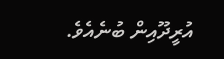އުރީދޫއިން ބުނެއެވެ.